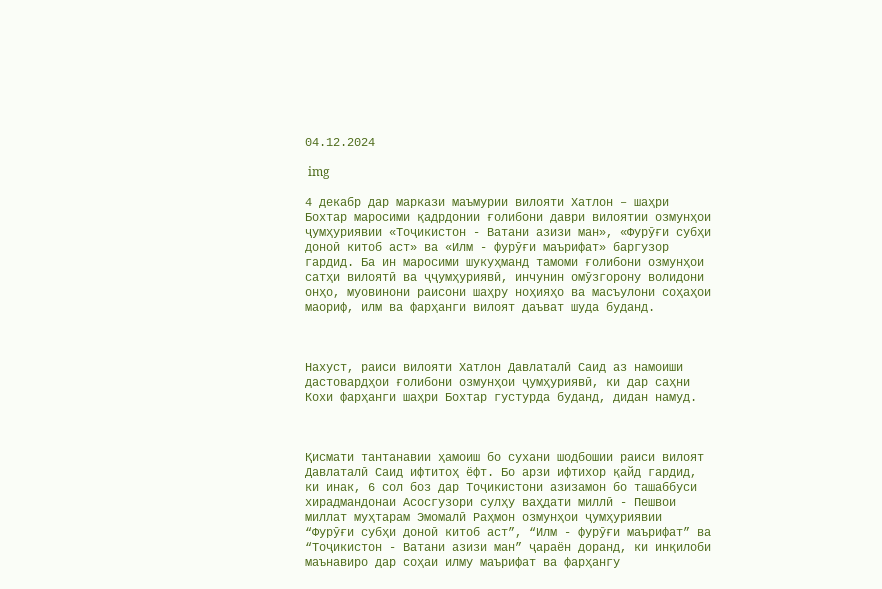04.12.2024

 img

4 декабр дар маркази маъмурии вилояти Хатлон – шаҳри Бохтар маросими қадрдонии ғолибони даври вилоятии озмунҳои ҷумҳуриявии «Тоҷикистон - Ватани азизи ман», «Фурӯғи субҳи доноӣ китоб аст» ва «Илм - фурӯғи маърифат» баргузор гардид. Ба ин маросими шукуҳманд тамоми ғолибони озмунҳои сатҳи вилоятӣ ва ҷҷумҳуриявӣ, инчунин омӯзгорону волидони онҳо, муовинони раисони шаҳру ноҳияҳо ва масъулони соҳаҳои маориф, илм ва фарҳанги вилоят даъват шуда буданд.



Нахуст, раиси вилояти Хатлон Давлаталӣ Саид аз намоиши дастовардҳои ғолибони озмунҳои ҷумҳуриявӣ, ки дар саҳни Кохи фарҳанги шаҳри Бохтар густурда буданд, дидан намуд.



Қисмати тантанавии ҳамоиш бо сухани шодбошии раиси вилоят Давлаталӣ Саид ифтитоҳ ёфт. Бо арзи ифтихор қайд гардид, ки инак, 6 сол боз дар Тоҷикистони азизамон бо ташаббуси хирадмандонаи Асосгузори сулҳу ваҳдати миллӣ - Пешвои миллат муҳтарам Эмомалӣ Раҳмон озмунҳои ҷумҳуриявии “Фурӯғи субҳи доноӣ китоб аст”, “Илм - фурӯғи маърифат” ва “Тоҷикистон - Ватани азизи ман” ҷараён доранд, ки инқилоби маънавиро дар соҳаи илму маърифат ва фарҳангу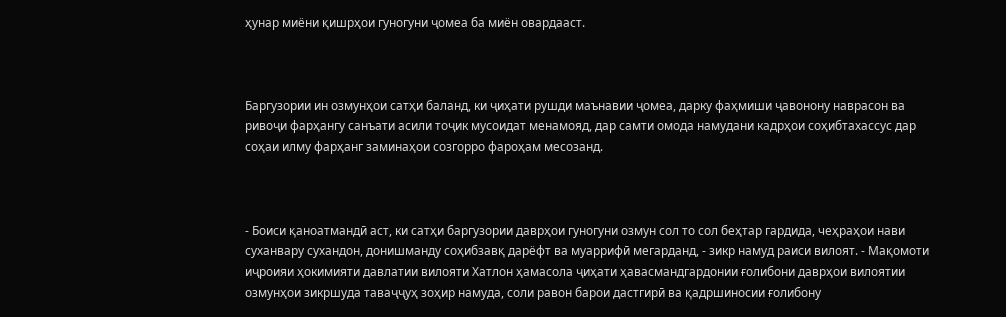ҳунар миёни қишрҳои гуногуни ҷомеа ба миён овардааст.



Баргузории ин озмунҳои сатҳи баланд, ки ҷиҳати рушди маънавии ҷомеа, дарку фаҳмиши ҷавонону наврасон ва ривоҷи фарҳангу санъати асили тоҷик мусоидат менамояд, дар самти омода намудани кадрҳои соҳибтахассус дар соҳаи илму фарҳанг заминаҳои созгорро фароҳам месозанд.



- Боиси қаноатмандӣ аст, ки сатҳи баргузории даврҳои гуногуни озмун сол то сол беҳтар гардида, чеҳраҳои нави суханвару сухандон, донишманду соҳибзавқ дарёфт ва муаррифӣ мегарданд, - зикр намуд раиси вилоят. - Мақомоти иҷроияи ҳокимияти давлатии вилояти Хатлон ҳамасола ҷиҳати ҳавасмандгардонии ғолибони даврҳои вилоятии озмунҳои зикршуда таваҷҷуҳ зоҳир намуда, соли равон барои дастгирӣ ва қадршиносии ғолибону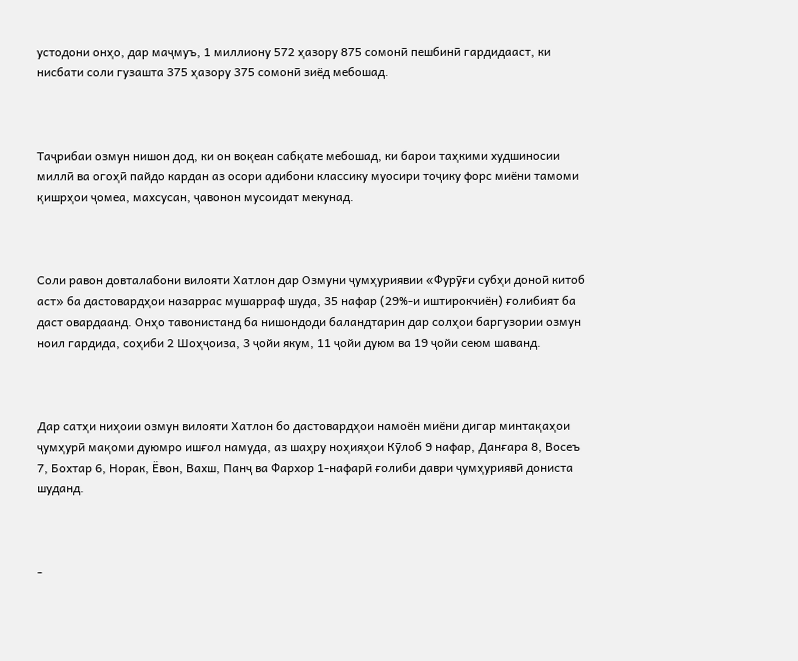устодони онҳо, дар маҷмуъ, 1 миллиону 572 ҳазору 875 сомонӣ пешбинӣ гардидааст, ки нисбати соли гузашта 375 ҳазору 375 сомонӣ зиёд мебошад.



Таҷрибаи озмун нишон дод, ки он воқеан сабқате мебошад, ки барои таҳкими худшиносии миллӣ ва огоҳӣ пайдо кардан аз осори адибони классику муосири тоҷику форс миёни тамоми қишрҳои ҷомеа, махсусан, ҷавонон мусоидат мекунад.



Соли равон довталабони вилояти Хатлон дар Озмуни ҷумҳуриявии «Фурӯғи субҳи доноӣ китоб аст» ба дастовардҳои назаррас мушарраф шуда, 35 нафар (29%-и иштирокчиён) ғолибият ба даст овардаанд. Онҳо тавонистанд ба нишондоди баландтарин дар солҳои баргузории озмун ноил гардида, соҳиби 2 Шоҳҷоиза, 3 ҷойи якум, 11 ҷойи дуюм ва 19 ҷойи сеюм шаванд.



Дар сатҳи ниҳоии озмун вилояти Хатлон бо дастовардҳои намоён миёни дигар минтақаҳои ҷумҳурӣ мақоми дуюмро ишғол намуда, аз шаҳру ноҳияҳои Кӯлоб 9 нафар, Данғара 8, Восеъ 7, Бохтар 6, Норак, Ёвон, Вахш, Панҷ ва Фархор 1-нафарӣ ғолиби даври ҷумҳуриявӣ дониста шуданд.



-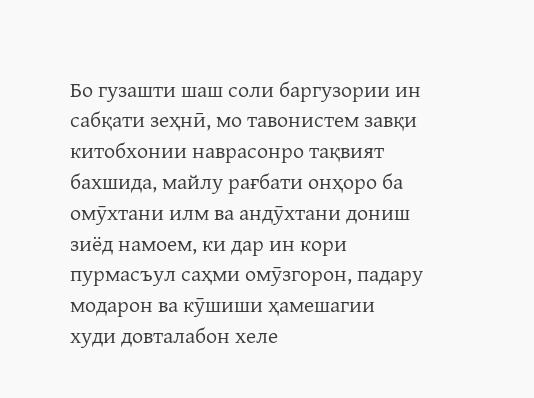Бо гузашти шаш соли баргузории ин сабқати зеҳнӣ, мо тавонистем завқи китобхонии наврасонро тақвият бахшида, майлу рағбати онҳоро ба омӯхтани илм ва андӯхтани дониш зиёд намоем, ки дар ин кори пурмасъул саҳми омӯзгорон, падару модарон ва кӯшиши ҳамешагии худи довталабон хеле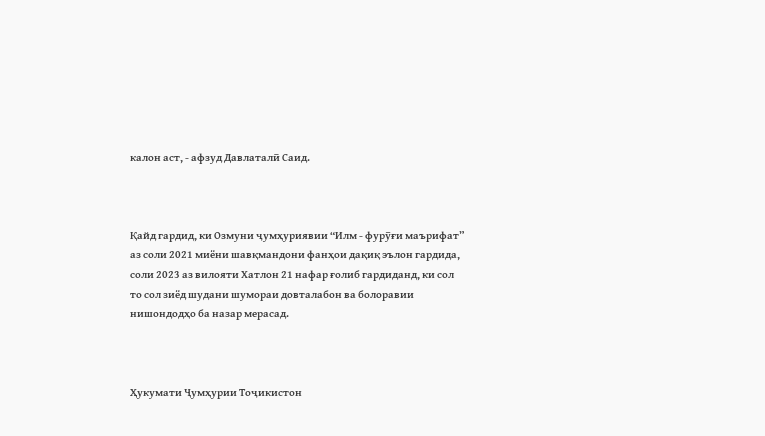калон аст, - афзуд Давлаталӣ Саид.



Қайд гардид, ки Озмуни ҷумҳуриявии “Илм - фурӯғи маърифат” аз соли 2021 миёни шавқмандони фанҳои дақиқ эълон гардида, соли 2023 аз вилояти Хатлон 21 нафар ғолиб гардиданд, ки сол то сол зиёд шудани шумораи довталабон ва болоравии нишондодҳо ба назар мерасад.



Ҳукумати Ҷумҳурии Тоҷикистон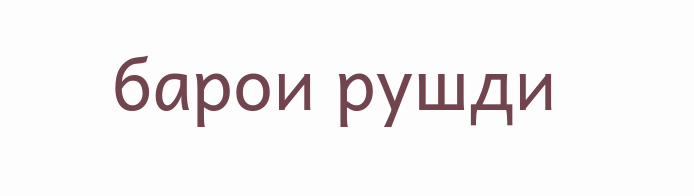барои рушди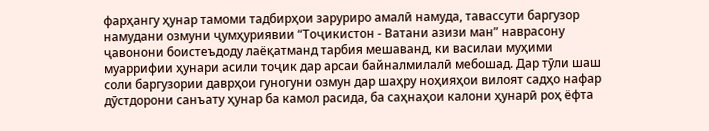фарҳангу ҳунар тамоми тадбирҳои заруриро амалӣ намуда, тавассути баргузор намудани озмуни ҷумҳуриявии “Тоҷикистон - Ватани азизи ман” наврасону ҷавонони боистеъдоду лаёқатманд тарбия мешаванд, ки василаи муҳими муаррифии ҳунари асили тоҷик дар арсаи байналмилалӣ мебошад. Дар тӯли шаш соли баргузории даврҳои гуногуни озмун дар шаҳру ноҳияҳои вилоят садҳо нафар дӯстдорони санъату ҳунар ба камол расида, ба саҳнаҳои калони ҳунарӣ роҳ ёфта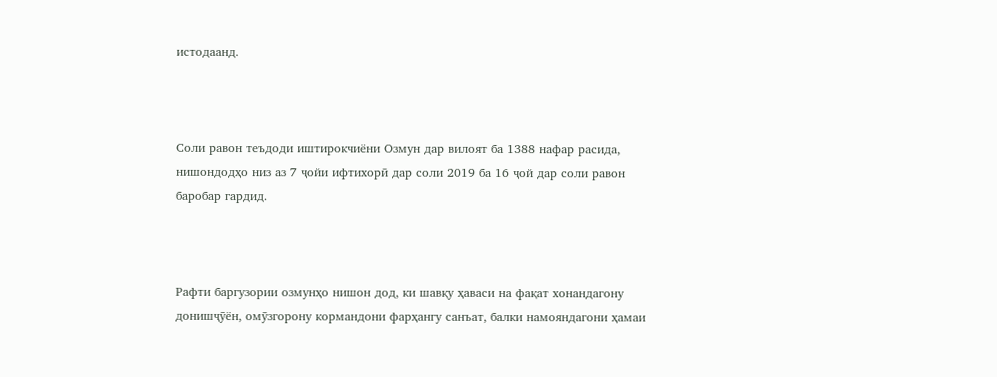истодаанд.



Соли равон теъдоди иштирокчиёни Озмун дар вилоят ба 1388 нафар расида, нишондодҳо низ аз 7 ҷойи ифтихорӣ дар соли 2019 ба 16 ҷой дар соли равон баробар гардид.



Рафти баргузории озмунҳо нишон дод, ки шавқу ҳаваси на фақат хонандагону донишҷӯён, омӯзгорону кормандони фарҳангу санъат, балки намояндагони ҳамаи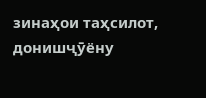зинаҳои таҳсилот, донишҷӯёну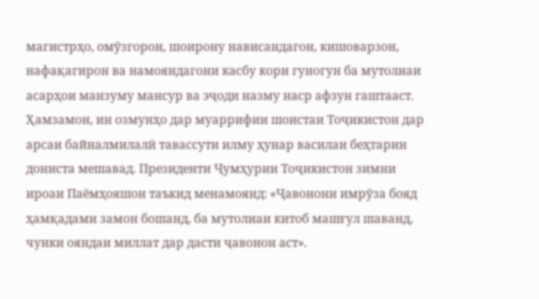магистрҳо, омӯзгорон, шоирону нависандагон, кишоварзон, нафақагирон ва намояндагони касбу кори гуногун ба мутолиаи асарҳои манзуму мансур ва эҷоди назму наср афзун гаштааст. Ҳамзамон, ин озмунҳо дар муаррифии шоистаи Тоҷикистон дар арсаи байналмилалӣ тавассути илму ҳунар василаи беҳтарин дониста мешавад. Президенти Ҷумҳурии Тоҷикистон зимни ироаи Паёмҳояшон таъкид менамоянд: «Ҷавонони имрӯза бояд ҳамқадами замон бошанд, ба мутолиаи китоб машғул шаванд, чунки ояндаи миллат дар дасти ҷавонон аст».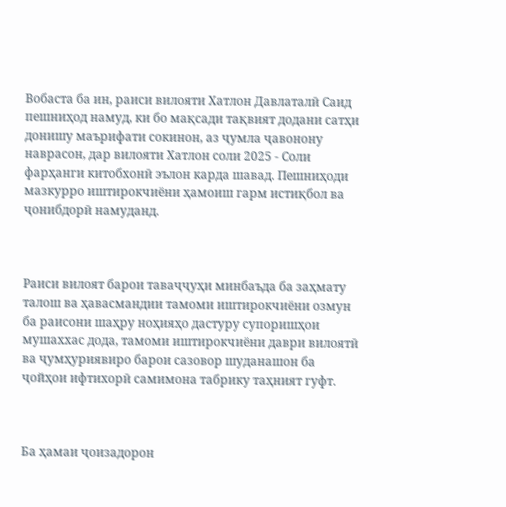Вобаста ба ин, раиси вилояти Хатлон Давлаталӣ Саид пешниҳод намуд, ки бо мақсади тақвият додани сатҳи донишу маърифати сокинон, аз ҷумла ҷавонону наврасон, дар вилояти Хатлон соли 2025 - Соли фарҳанги китобхонӣ эълон карда шавад. Пешниҳоди мазкурро иштирокчиёни ҳамоиш гарм истиқбол ва ҷонибдорӣ намуданд.



Раиси вилоят барои таваҷҷуҳи минбаъда ба заҳмату талош ва ҳавасмандии тамоми иштирокчиёни озмун ба раисони шаҳру ноҳияҳо дастуру супоришҳои мушаххас дода, тамоми иштирокчиёни даври вилоятӣ ва ҷумҳуриявиро барои сазовор шуданашон ба ҷойҳои ифтихорӣ самимона табрику таҳният гуфт.



Ба ҳамаи ҷоизадорон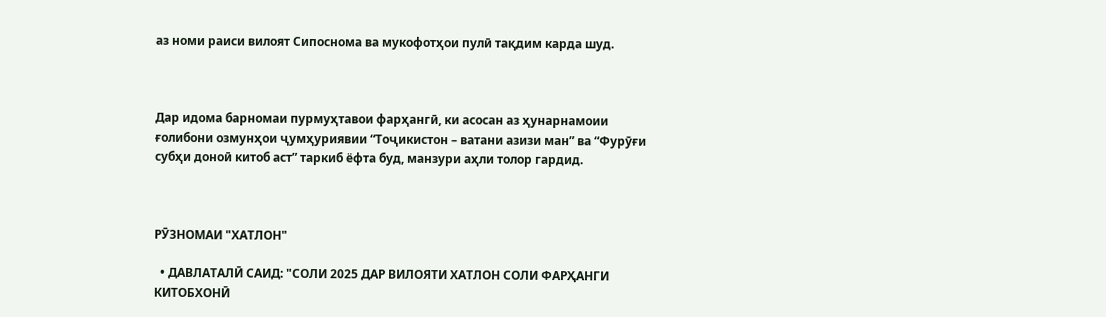аз номи раиси вилоят Сипоснома ва мукофотҳои пулӣ тақдим карда шуд.



Дар идома барномаи пурмуҳтавои фарҳангӣ, ки асосан аз ҳунарнамоии ғолибони озмунҳои ҷумҳуриявии “Тоҷикистон – ватани азизи ман” ва “Фурӯғи субҳи доноӣ китоб аст” таркиб ёфта буд, манзури аҳли толор гардид.



РӮЗНОМАИ "ХАТЛОН"

  • ДАВЛАТАЛӢ САИД: "СОЛИ 2025 ДАР ВИЛОЯТИ ХАТЛОН СОЛИ ФАРҲАНГИ КИТОБХОНӢ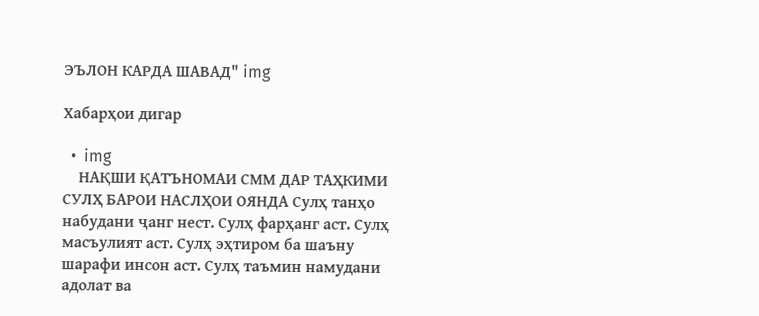ЭЪЛОН КАРДА ШАВАД" img

Хабарҳои дигар

  •  img
    НАҚШИ ҚАТЪНОМАИ СММ ДАР ТАҲКИМИ СУЛҲ БАРОИ НАСЛҲОИ ОЯНДА Сулҳ танҳо набудани ҷанг нест. Сулҳ фарҳанг аст. Сулҳ масъулият аст. Сулҳ эҳтиром ба шаъну шарафи инсон аст. Сулҳ таъмин намудани адолат ва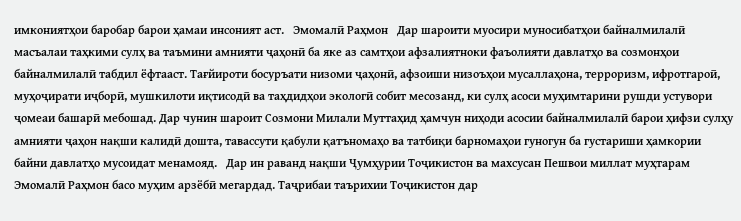имкониятҳои баробар барои ҳамаи инсоният аст.   Эмомалӣ Раҳмон   Дар шароити муосири муносибатҳои байналмилалӣ масъалаи таҳкими сулҳ ва таъмини амнияти ҷаҳонӣ ба яке аз самтҳои афзалиятноки фаъолияти давлатҳо ва созмонҳои байналмилалӣ табдил ёфтааст. Тағйироти босуръати низоми ҷаҳонӣ, афзоиши низоъҳои мусаллаҳона, терроризм, ифротгароӣ, муҳоҷирати иҷборӣ, мушкилоти иқтисодӣ ва таҳдидҳои экологӣ собит месозанд, ки сулҳ асоси муҳимтарини рушди устувори ҷомеаи башарӣ мебошад. Дар чунин шароит Созмони Милали Муттаҳид ҳамчун ниҳоди асосии байналмилалӣ барои ҳифзи сулҳу амнияти ҷаҳон нақши калидӣ дошта, тавассути қабули қатъномаҳо ва татбиқи барномаҳои гуногун ба густариши ҳамкории байни давлатҳо мусоидат менамояд.   Дар ин раванд нақши Ҷумҳурии Тоҷикистон ва махсусан Пешвои миллат муҳтарам Эмомалӣ Раҳмон басо муҳим арзёбӣ мегардад. Таҷрибаи таърихии Тоҷикистон дар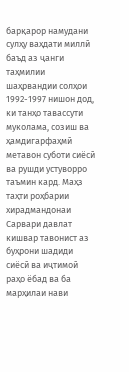барқарор намудани сулҳу ваҳдати миллӣ баъд аз ҷанги таҳмилии шаҳрвандии солҳои 1992-1997 нишон дод, ки танҳо тавассути муколама, созиш ва ҳамдигарфаҳмӣ метавон суботи сиёсӣ ва рушди устуворро таъмин кард. Маҳз таҳти роҳбарии хирадмандонаи Сарвари давлат кишвар тавонист аз буҳрони шадиди сиёсӣ ва иҷтимоӣ раҳо ёбад ва ба марҳилаи нави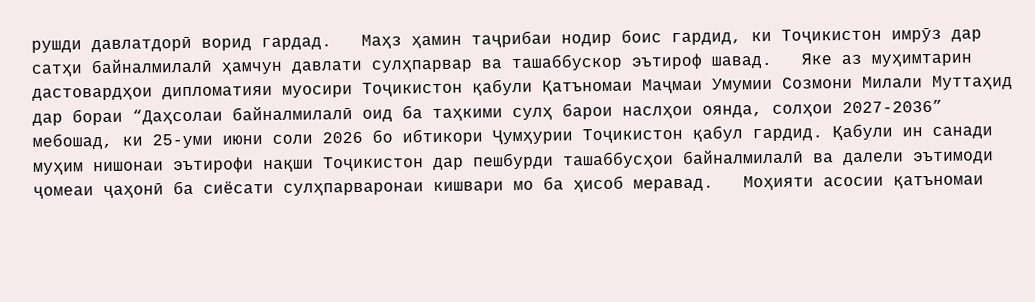рушди давлатдорӣ ворид гардад.   Маҳз ҳамин таҷрибаи нодир боис гардид, ки Тоҷикистон имрӯз дар сатҳи байналмилалӣ ҳамчун давлати сулҳпарвар ва ташаббускор эътироф шавад.   Яке аз муҳимтарин дастовардҳои дипломатияи муосири Тоҷикистон қабули Қатъномаи Маҷмаи Умумии Созмони Милали Муттаҳид дар бораи “Даҳсолаи байналмилалӣ оид ба таҳкими сулҳ барои наслҳои оянда, солҳои 2027-2036” мебошад, ки 25-уми июни соли 2026 бо ибтикори Ҷумҳурии Тоҷикистон қабул гардид. Қабули ин санади муҳим нишонаи эътирофи нақши Тоҷикистон дар пешбурди ташаббусҳои байналмилалӣ ва далели эътимоди ҷомеаи ҷаҳонӣ ба сиёсати сулҳпарваронаи кишвари мо ба ҳисоб меравад.   Моҳияти асосии қатъномаи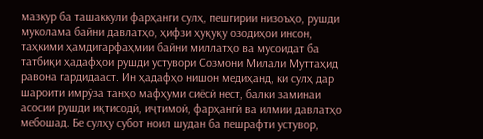мазкур ба ташаккули фарҳанги сулҳ, пешгирии низоъҳо, рушди муколама байни давлатҳо, ҳифзи ҳуқуқу озодиҳои инсон, таҳкими ҳамдигарфаҳмии байни миллатҳо ва мусоидат ба татбиқи ҳадафҳои рушди устувори Созмони Милали Муттаҳид равона гардидааст. Ин ҳадафҳо нишон медиҳанд, ки сулҳ дар шароити имрӯза танҳо мафҳуми сиёсӣ нест, балки заминаи асосии рушди иқтисодӣ, иҷтимоӣ, фарҳангӣ ва илмии давлатҳо мебошад. Бе сулҳу субот ноил шудан ба пешрафти устувор,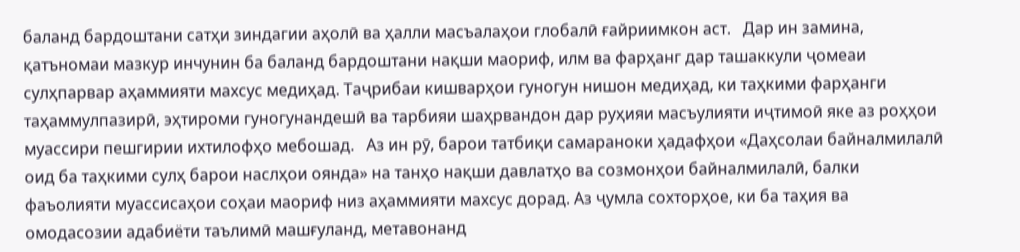баланд бардоштани сатҳи зиндагии аҳолӣ ва ҳалли масъалаҳои глобалӣ ғайриимкон аст.   Дар ин замина, қатъномаи мазкур инчунин ба баланд бардоштани нақши маориф, илм ва фарҳанг дар ташаккули ҷомеаи сулҳпарвар аҳаммияти махсус медиҳад. Таҷрибаи кишварҳои гуногун нишон медиҳад, ки таҳкими фарҳанги таҳаммулпазирӣ, эҳтироми гуногунандешӣ ва тарбияи шаҳрвандон дар руҳияи масъулияти иҷтимоӣ яке аз роҳҳои муассири пешгирии ихтилофҳо мебошад.   Аз ин рӯ, барои татбиқи самараноки ҳадафҳои «Даҳсолаи байналмилалӣ оид ба таҳкими сулҳ барои наслҳои оянда» на танҳо нақши давлатҳо ва созмонҳои байналмилалӣ, балки фаъолияти муассисаҳои соҳаи маориф низ аҳаммияти махсус дорад. Аз ҷумла сохторҳое, ки ба таҳия ва омодасозии адабиёти таълимӣ машғуланд, метавонанд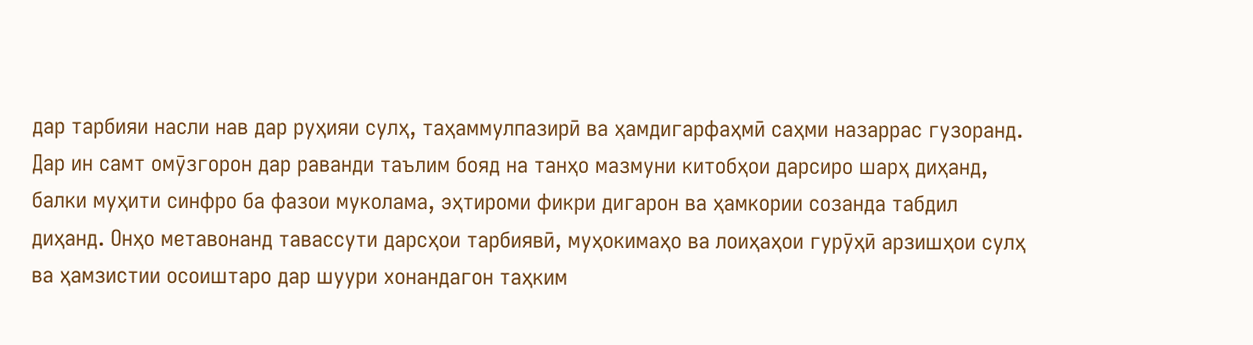дар тарбияи насли нав дар руҳияи сулҳ, таҳаммулпазирӣ ва ҳамдигарфаҳмӣ саҳми назаррас гузоранд.   Дар ин самт омӯзгорон дар раванди таълим бояд на танҳо мазмуни китобҳои дарсиро шарҳ диҳанд, балки муҳити синфро ба фазои муколама, эҳтироми фикри дигарон ва ҳамкории созанда табдил диҳанд. Онҳо метавонанд тавассути дарсҳои тарбиявӣ, муҳокимаҳо ва лоиҳаҳои гурӯҳӣ арзишҳои сулҳ ва ҳамзистии осоиштаро дар шуури хонандагон таҳким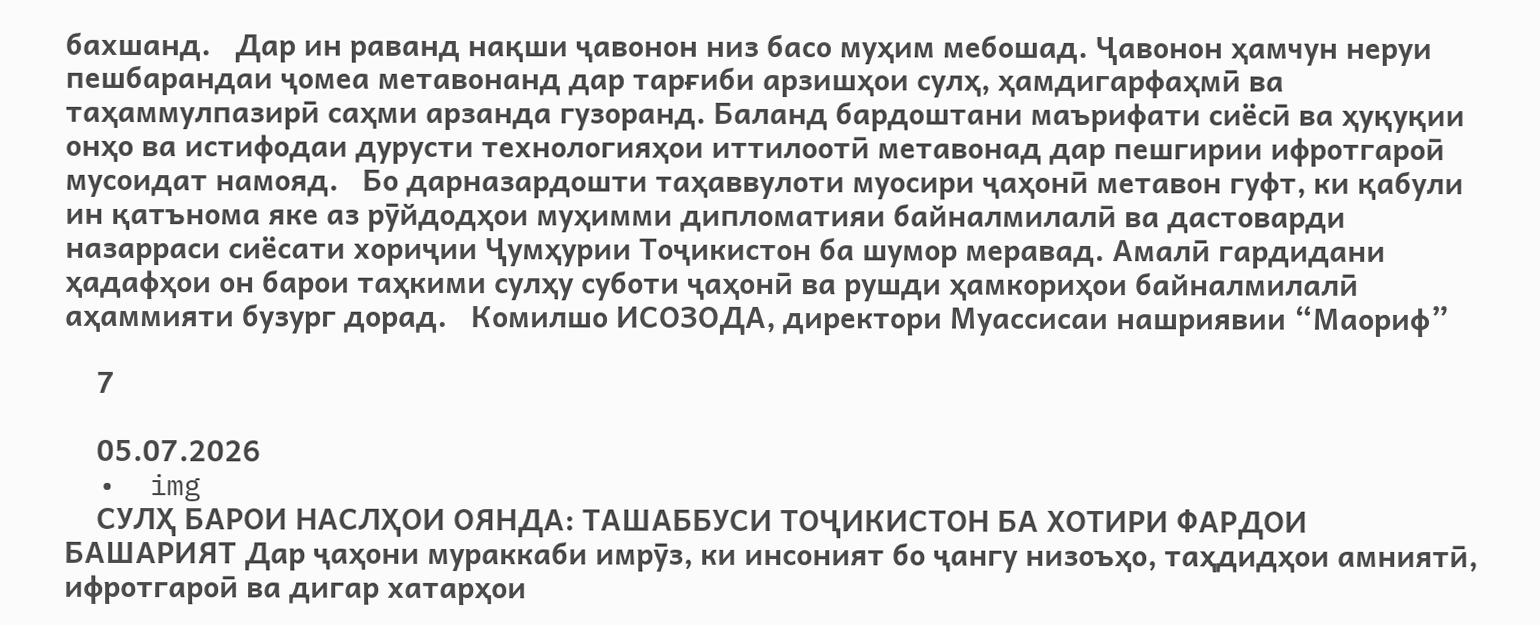бахшанд.   Дар ин раванд нақши ҷавонон низ басо муҳим мебошад. Ҷавонон ҳамчун неруи пешбарандаи ҷомеа метавонанд дар тарғиби арзишҳои сулҳ, ҳамдигарфаҳмӣ ва таҳаммулпазирӣ саҳми арзанда гузоранд. Баланд бардоштани маърифати сиёсӣ ва ҳуқуқии онҳо ва истифодаи дурусти технологияҳои иттилоотӣ метавонад дар пешгирии ифротгароӣ мусоидат намояд.   Бо дарназардошти таҳаввулоти муосири ҷаҳонӣ метавон гуфт, ки қабули ин қатънома яке аз рӯйдодҳои муҳимми дипломатияи байналмилалӣ ва дастоварди назарраси сиёсати хориҷии Ҷумҳурии Тоҷикистон ба шумор меравад. Амалӣ гардидани ҳадафҳои он барои таҳкими сулҳу суботи ҷаҳонӣ ва рушди ҳамкориҳои байналмилалӣ аҳаммияти бузург дорад.   Комилшо ИСОЗОДА, директори Муассисаи нашриявии “Маориф”

    7

    05.07.2026
  •  img
    СУЛҲ БАРОИ НАСЛҲОИ ОЯНДА: ТАШАББУСИ ТОҶИКИСТОН БА ХОТИРИ ФАРДОИ БАШАРИЯТ Дар ҷаҳони мураккаби имрӯз, ки инсоният бо ҷангу низоъҳо, таҳдидҳои амниятӣ, ифротгароӣ ва дигар хатарҳои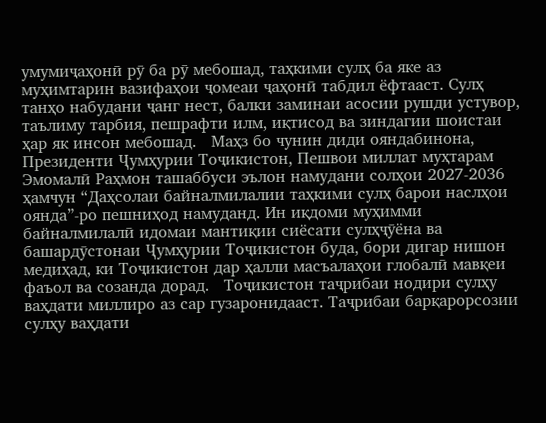умумиҷаҳонӣ рӯ ба рӯ мебошад, таҳкими сулҳ ба яке аз муҳимтарин вазифаҳои ҷомеаи ҷаҳонӣ табдил ёфтааст. Сулҳ танҳо набудани ҷанг нест, балки заминаи асосии рушди устувор, таълиму тарбия, пешрафти илм, иқтисод ва зиндагии шоистаи ҳар як инсон мебошад.   Маҳз бо чунин диди ояндабинона, Президенти Ҷумҳурии Тоҷикистон, Пешвои миллат муҳтарам Эмомалӣ Раҳмон ташаббуси эълон намудани солҳои 2027-2036 ҳамчун “Даҳсолаи байналмилалии таҳкими сулҳ барои наслҳои оянда”-ро пешниҳод намуданд. Ин иқдоми муҳимми байналмилалӣ идомаи мантиқии сиёсати сулҳҷӯёна ва башардӯстонаи Ҷумҳурии Тоҷикистон буда, бори дигар нишон медиҳад, ки Тоҷикистон дар ҳалли масъалаҳои глобалӣ мавқеи фаъол ва созанда дорад.   Тоҷикистон таҷрибаи нодири сулҳу ваҳдати миллиро аз сар гузаронидааст. Таҷрибаи барқарорсозии сулҳу ваҳдати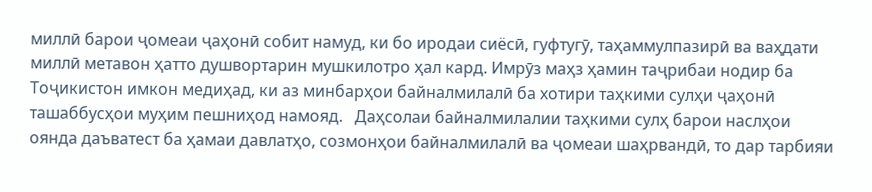миллӣ барои ҷомеаи ҷаҳонӣ собит намуд, ки бо иродаи сиёсӣ, гуфтугӯ, таҳаммулпазирӣ ва ваҳдати миллӣ метавон ҳатто душвортарин мушкилотро ҳал кард. Имрӯз маҳз ҳамин таҷрибаи нодир ба Тоҷикистон имкон медиҳад, ки аз минбарҳои байналмилалӣ ба хотири таҳкими сулҳи ҷаҳонӣ ташаббусҳои муҳим пешниҳод намояд.   Даҳсолаи байналмилалии таҳкими сулҳ барои наслҳои оянда даъватест ба ҳамаи давлатҳо, созмонҳои байналмилалӣ ва ҷомеаи шаҳрвандӣ, то дар тарбияи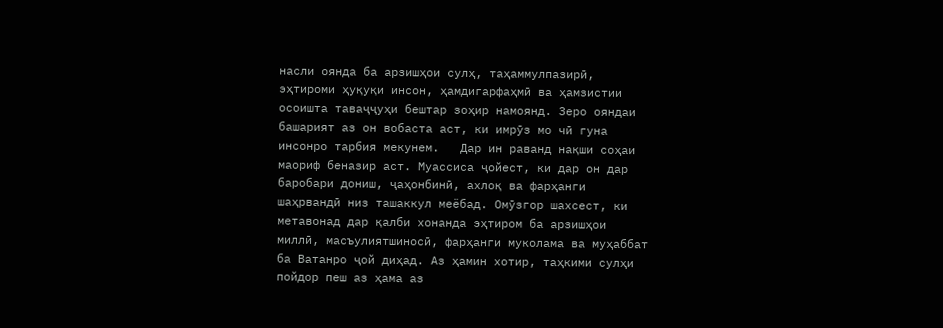насли оянда ба арзишҳои сулҳ, таҳаммулпазирӣ, эҳтироми ҳуқуқи инсон, ҳамдигарфаҳмӣ ва ҳамзистии осоишта таваҷҷуҳи бештар зоҳир намоянд. Зеро ояндаи башарият аз он вобаста аст, ки имрӯз мо чӣ гуна инсонро тарбия мекунем.   Дар ин раванд нақши соҳаи маориф беназир аст. Муассиса ҷойест, ки дар он дар баробари дониш, ҷаҳонбинӣ, ахлоқ ва фарҳанги шаҳрвандӣ низ ташаккул меёбад. Омӯзгор шахсест, ки метавонад дар қалби хонанда эҳтиром ба арзишҳои миллӣ, масъулиятшиносӣ, фарҳанги муколама ва муҳаббат ба Ватанро ҷой диҳад. Аз ҳамин хотир, таҳкими сулҳи пойдор пеш аз ҳама аз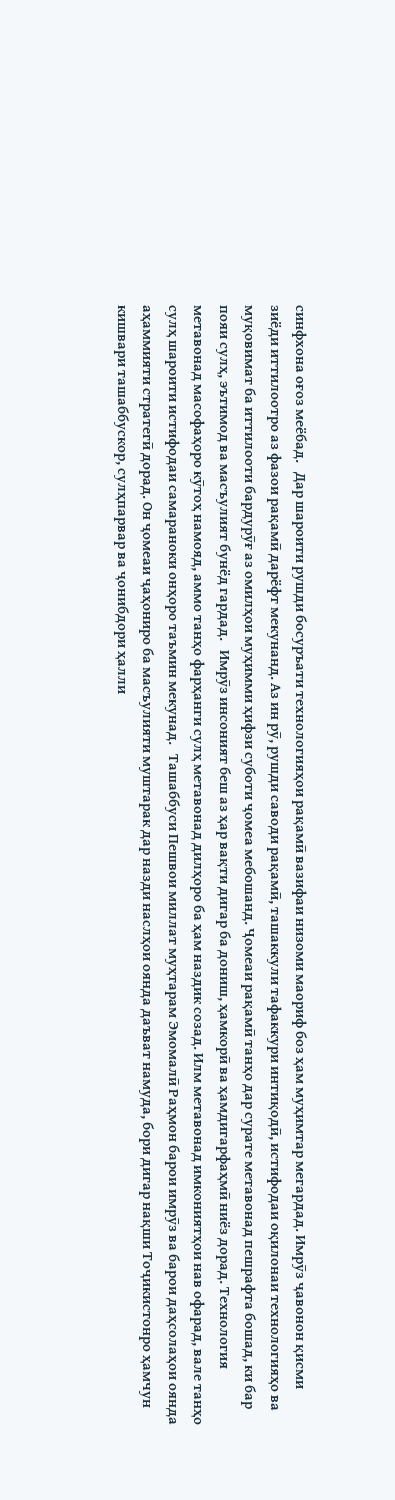синфхона оғоз меёбад.   Дар шароити рушди босуръати технологияҳои рақамӣ вазифаи низоми маориф боз ҳам муҳимтар мегардад. Имрӯз ҷавонон қисми зиёди иттилоотро аз фазои рақамӣ дарёфт мекунанд. Аз ин рӯ, рушди саводи рақамӣ, ташаккули тафаккури интиқодӣ, истифодаи оқилонаи технологияҳо ва муқовимат ба иттилооти бардурӯғ аз омилҳои муҳимми ҳифзи суботи ҷомеа мебошанд. Ҷомеаи рақамӣ танҳо дар сурате метавонад пешрафта бошад, ки бар пояи сулҳ, эътимод ва масъулият бунёд гардад.   Имрӯз инсоният беш аз ҳар вақти дигар ба дониш, ҳамкорӣ ва ҳамдигарфаҳмӣ ниёз дорад. Технология метавонад масофаҳоро кӯтоҳ намояд, аммо танҳо фарҳанги сулҳ метавонад дилҳоро ба ҳам наздик созад. Илм метавонад имкониятҳои нав офарад, вале танҳо сулҳ шароити истифодаи самараноки онҳоро таъмин мекунад.   Ташаббуси Пешвои миллат муҳтарам Эмомалӣ Раҳмон барои имрӯз ва барои даҳсолаҳои оянда аҳаммияти стратегӣ дорад. Он ҷомеаи ҷаҳониро ба масъулияти муштарак дар назди наслҳои оянда даъват намуда, бори дигар нақши Тоҷикистонро ҳамчун кишвари ташаббускор, сулҳпарвар ва ҷонибдори ҳалли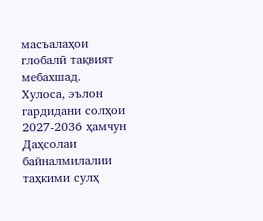масъалаҳои глобалӣ тақвият мебахшад.   Хулоса, эълон гардидани солҳои 2027-2036 ҳамчун Даҳсолаи байналмилалии таҳкими сулҳ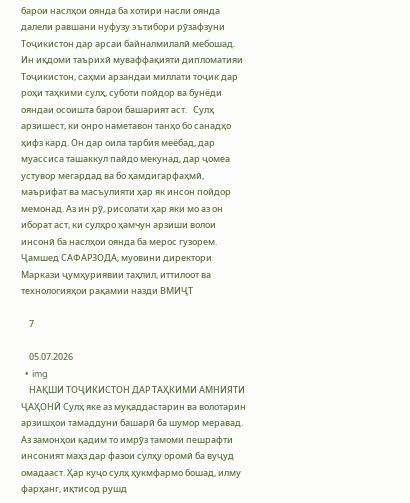барои наслҳои оянда ба хотири насли оянда далели равшани нуфузу эътибори рӯзафзуни Тоҷикистон дар арсаи байналмилалӣ мебошад. Ин иқдоми таърихӣ муваффақияти дипломатияи Тоҷикистон, саҳми арзандаи миллати тоҷик дар роҳи таҳкими сулҳ, суботи пойдор ва бунёди ояндаи осоишта барои башарият аст.   Сулҳ арзишест, ки онро наметавон танҳо бо санадҳо ҳифз кард. Он дар оила тарбия меёбад, дар муассиса ташаккул пайдо мекунад, дар ҷомеа устувор мегардад ва бо ҳамдигарфаҳмӣ, маърифат ва масъулияти ҳар як инсон пойдор мемонад. Аз ин рӯ, рисолати ҳар яки мо аз он иборат аст, ки сулҳро ҳамчун арзиши волои инсонӣ ба наслҳои оянда ба мерос гузорем.   Ҷамшед САФАРЗОДА, муовини директори Маркази ҷумҳуриявии таҳлил, иттилоот ва технологияҳои рақамии назди ВМИҶТ

    7

    05.07.2026
  •  img
    НАҚШИ ТОҶИКИСТОН ДАР ТАҲКИМИ АМНИЯТИ ҶАҲОНӢ Сулҳ яке аз муқаддастарин ва волотарин арзишҳои тамаддуни башарӣ ба шумор меравад. Аз замонҳои қадим то имрӯз тамоми пешрафти инсоният маҳз дар фазои сулҳу оромӣ ба вуҷуд омадааст. Ҳар куҷо сулҳ ҳукмфармо бошад, илму фарҳанг, иқтисод рушд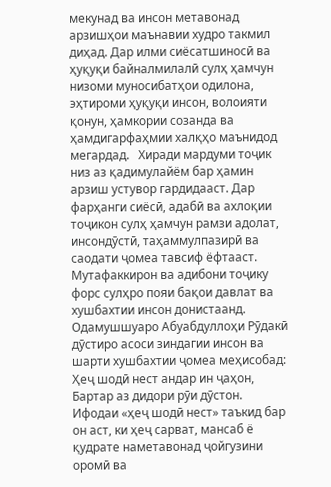мекунад ва инсон метавонад арзишҳои маънавии худро такмил диҳад. Дар илми сиёсатшиносӣ ва ҳуқуқи байналмилалӣ сулҳ ҳамчун низоми муносибатҳои одилона, эҳтироми ҳуқуқи инсон, волоияти қонун, ҳамкории созанда ва ҳамдигарфаҳмии халқҳо маънидод мегардад.   Хиради мардуми тоҷик низ аз қадимулайём бар ҳамин арзиш устувор гардидааст. Дар фарҳанги сиёсӣ, адабӣ ва ахлоқии тоҷикон сулҳ ҳамчун рамзи адолат, инсондӯстӣ, таҳаммулпазирӣ ва саодати ҷомеа тавсиф ёфтааст. Мутафаккирон ва адибони тоҷику форс сулҳро пояи бақои давлат ва хушбахтии инсон донистаанд. Одамушшуаро Абуабдуллоҳи Рӯдакӣ дӯстиро асоси зиндагии инсон ва шарти хушбахтии ҷомеа меҳисобад: Ҳеҷ шодӣ нест андар ин ҷаҳон, Бартар аз дидори рӯи дӯстон.   Ифодаи «ҳеҷ шодӣ нест» таъкид бар он аст, ки ҳеҷ сарват, мансаб ё қудрате наметавонад ҷойгузини оромӣ ва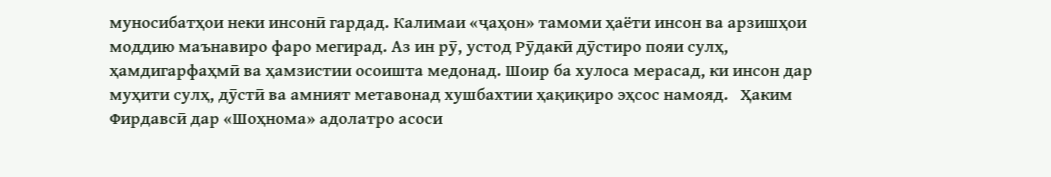муносибатҳои неки инсонӣ гардад. Калимаи «ҷаҳон» тамоми ҳаёти инсон ва арзишҳои моддию маънавиро фаро мегирад. Аз ин рӯ, устод Рӯдакӣ дӯстиро пояи сулҳ, ҳамдигарфаҳмӣ ва ҳамзистии осоишта медонад. Шоир ба хулоса мерасад, ки инсон дар муҳити сулҳ, дӯстӣ ва амният метавонад хушбахтии ҳақиқиро эҳсос намояд.   Ҳаким Фирдавсӣ дар «Шоҳнома» адолатро асоси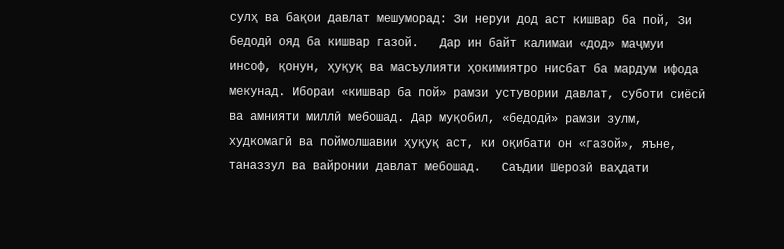сулҳ ва бақои давлат мешуморад: Зи неруи дод аст кишвар ба пой, Зи бедодӣ ояд ба кишвар газой.   Дар ин байт калимаи «дод» маҷмуи инсоф, қонун, ҳуқуқ ва масъулияти ҳокимиятро нисбат ба мардум ифода мекунад. Ибораи «кишвар ба пой» рамзи устувории давлат, суботи сиёсӣ ва амнияти миллӣ мебошад. Дар муқобил, «бедодӣ» рамзи зулм, худкомагӣ ва поймолшавии ҳуқуқ аст, ки оқибати он «газой», яъне, таназзул ва вайронии давлат мебошад.   Саъдии Шерозӣ ваҳдати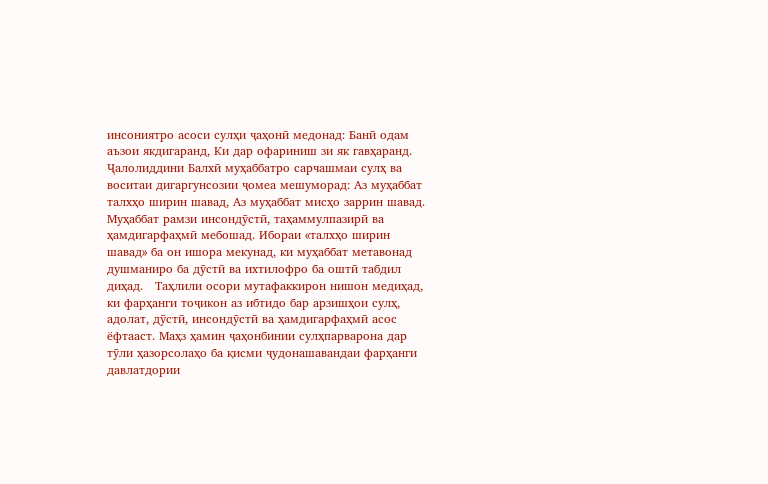инсониятро асоси сулҳи ҷаҳонӣ медонад: Банӣ одам аъзои якдигаранд, Ки дар офариниш зи як гавҳаранд.   Ҷалолиддини Балхӣ муҳаббатро сарчашмаи сулҳ ва воситаи дигаргунсозии ҷомеа мешуморад: Аз муҳаббат талхҳо ширин шавад, Аз муҳаббат мисҳо заррин шавад.   Муҳаббат рамзи инсондӯстӣ, таҳаммулпазирӣ ва ҳамдигарфаҳмӣ мебошад. Ибораи «талхҳо ширин шавад» ба он ишора мекунад, ки муҳаббат метавонад душманиро ба дӯстӣ ва ихтилофро ба оштӣ табдил диҳад.   Таҳлили осори мутафаккирон нишон медиҳад, ки фарҳанги тоҷикон аз ибтидо бар арзишҳои сулҳ, адолат, дӯстӣ, инсондӯстӣ ва ҳамдигарфаҳмӣ асос ёфтааст. Маҳз ҳамин ҷаҳонбинии сулҳпарварона дар тӯли ҳазорсолаҳо ба қисми ҷудонашавандаи фарҳанги давлатдории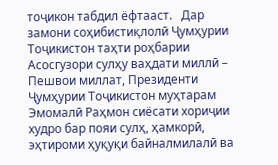тоҷикон табдил ёфтааст.   Дар замони соҳибистиқлолӣ Ҷумҳурии Тоҷикистон таҳти роҳбарии Асосгузори сулҳу ваҳдати миллӣ – Пешвои миллат, Президенти Ҷумҳурии Тоҷикистон муҳтарам Эмомалӣ Раҳмон сиёсати хориҷии худро бар пояи сулҳ, ҳамкорӣ, эҳтироми ҳуқуқи байналмилалӣ ва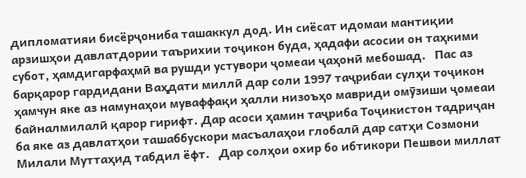дипломатияи бисёрҷониба ташаккул дод. Ин сиёсат идомаи мантиқии арзишҳои давлатдории таърихии тоҷикон буда, ҳадафи асосии он таҳкими субот, ҳамдигарфаҳмӣ ва рушди устувори ҷомеаи ҷаҳонӣ мебошад.   Пас аз барқарор гардидани Ваҳдати миллӣ дар соли 1997 таҷрибаи сулҳи тоҷикон ҳамчун яке аз намунаҳои муваффақи ҳалли низоъҳо мавриди омӯзиши ҷомеаи байналмилалӣ қарор гирифт. Дар асоси ҳамин таҷриба Тоҷикистон тадриҷан ба яке аз давлатҳои ташаббускори масъалаҳои глобалӣ дар сатҳи Созмони Милали Муттаҳид табдил ёфт.   Дар солҳои охир бо ибтикори Пешвои миллат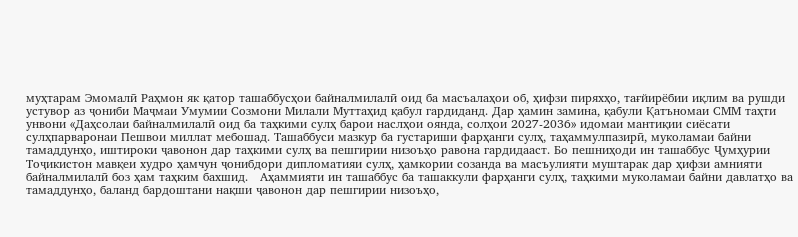муҳтарам Эмомалӣ Раҳмон як қатор ташаббусҳои байналмилалӣ оид ба масъалаҳои об, ҳифзи пиряхҳо, тағйирёбии иқлим ва рушди устувор аз ҷониби Маҷмаи Умумии Созмони Милали Муттаҳид қабул гардиданд. Дар ҳамин замина, қабули Қатъномаи СММ таҳти унвони «Даҳсолаи байналмилалӣ оид ба таҳкими сулҳ барои наслҳои оянда, солҳои 2027-2036» идомаи мантиқии сиёсати сулҳпарваронаи Пешвои миллат мебошад. Ташаббуси мазкур ба густариши фарҳанги сулҳ, таҳаммулпазирӣ, муколамаи байни тамаддунҳо, иштироки ҷавонон дар таҳкими сулҳ ва пешгирии низоъҳо равона гардидааст. Бо пешниҳоди ин ташаббус Ҷумҳурии Тоҷикистон мавқеи худро ҳамчун ҷонибдори дипломатияи сулҳ, ҳамкории созанда ва масъулияти муштарак дар ҳифзи амнияти байналмилалӣ боз ҳам таҳким бахшид.   Аҳаммияти ин ташаббус ба ташаккули фарҳанги сулҳ, таҳкими муколамаи байни давлатҳо ва тамаддунҳо, баланд бардоштани нақши ҷавонон дар пешгирии низоъҳо,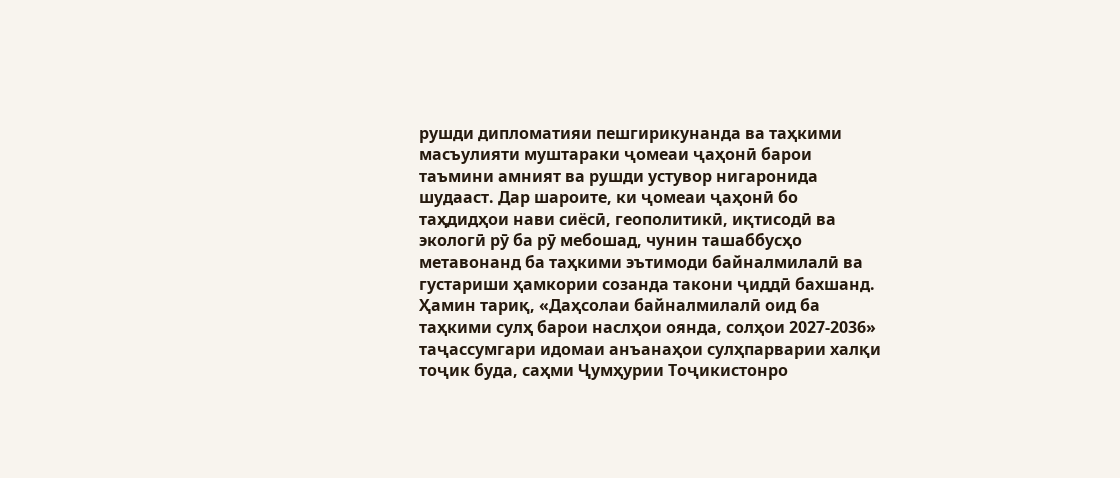рушди дипломатияи пешгирикунанда ва таҳкими масъулияти муштараки ҷомеаи ҷаҳонӣ барои таъмини амният ва рушди устувор нигаронида шудааст. Дар шароите, ки ҷомеаи ҷаҳонӣ бо таҳдидҳои нави сиёсӣ, геополитикӣ, иқтисодӣ ва экологӣ рӯ ба рӯ мебошад, чунин ташаббусҳо метавонанд ба таҳкими эътимоди байналмилалӣ ва густариши ҳамкории созанда такони ҷиддӣ бахшанд.   Ҳамин тариқ, «Даҳсолаи байналмилалӣ оид ба таҳкими сулҳ барои наслҳои оянда, солҳои 2027-2036» таҷассумгари идомаи анъанаҳои сулҳпарварии халқи тоҷик буда, саҳми Ҷумҳурии Тоҷикистонро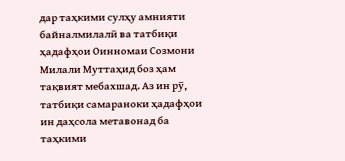дар таҳкими сулҳу амнияти байналмилалӣ ва татбиқи ҳадафҳои Оинномаи Созмони Милали Муттаҳид боз ҳам тақвият мебахшад. Аз ин рӯ, татбиқи самараноки ҳадафҳои ин даҳсола метавонад ба таҳкими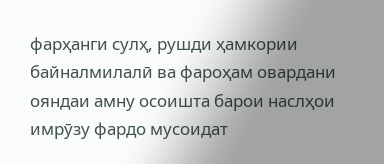фарҳанги сулҳ, рушди ҳамкории байналмилалӣ ва фароҳам овардани ояндаи амну осоишта барои наслҳои имрӯзу фардо мусоидат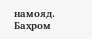намояд.   Баҳром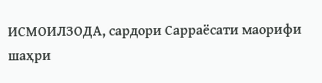ИСМОИЛЗОДА, сардори Сарраёсати маорифи шаҳри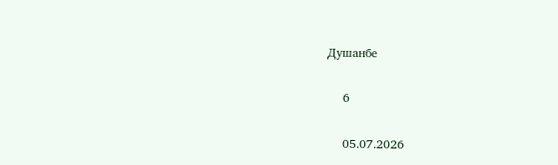Душанбе

    6

    05.07.2026